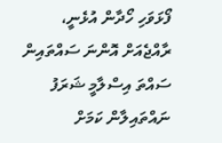ފޯޅަވަހި ހޯދާން އުޅެނީ، ރާއްޖެއަށް އޮންނަ ސައްތައިން ސައްތަ އިސްލާމީ ޝަރަފު ނައްތައިލާން ކަމަށް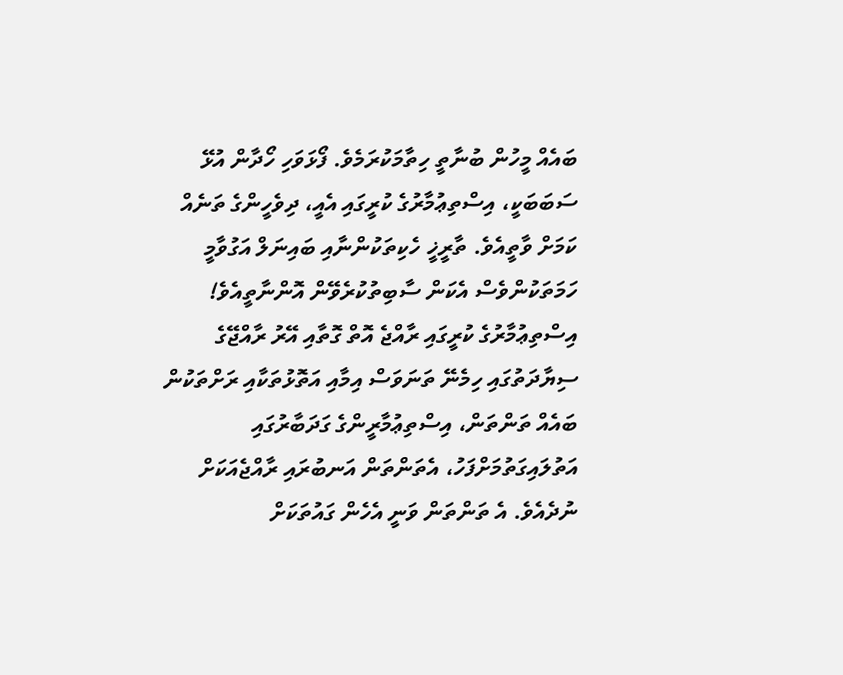ބައެއް މީހުން ބުނާތީ ހިތާމަކުރަމެވެ. ފޯޅަވަހި ހޯދާން އުޅޭ ސަބަބަކީ، އިސްތިޢުމާރުގެ ކުރީގައި އެއީ، ދިވެހީންގެ ތަނެއް ކަމަށް ވާތީއެވެ. ތާރީޚީ ހެކިތަކުންނާއި ބައިނަލް އަގުވާމީ ހަމަތަކުންވެސް އެކަން ސާބިތުކުރެވޭން އޮންނާތީއެވެ!
އިސްތިޢުމާރުގެ ކުރީގައި ރާއްޖެ އޮތް ގޮތާއި އޭރު ރާއްޖޭގެ ސިޔާދަތުގައި ހިމެނޭ ތަނަވަސް އިމާއި އަތޮޅުތަކާއި ރަށްތަކުން ބައެއް ތަންތަން، އިސްތިޢުމާރީންގެ ގަދަބާރުގައި އަތުލައިގަތުމަށްފަހު، އެތަންތަން އަނބުރައި ރާއްޖެއަކަށް ނުދެއެވެ. އެ ތަންތަން ވަނީ އެހެން ގައުތަކަށް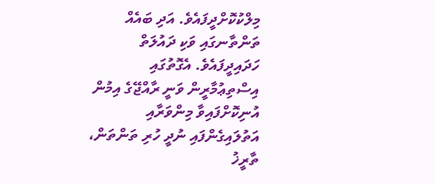މިލްކުކޮށްދީފައެވެ. އަދި ބައެއް ތަންތާނގައި ވަކި ދައުލަތް ހަދައިދީފައެވެ. އެގޮތުގައި އިސްތިޢުމާރީން ވަނީ ރާއްޖޭގެ އިމުން އުނިކޮށްފައިވާ މިންވަރާއި އަތުލައިގެންފައި ނުދީ ހުރި ތަންތަން، ތާރީޚު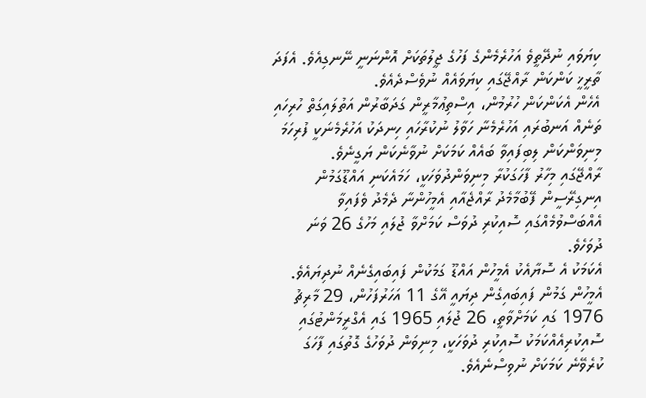ކިޔަވައި ނުދޭތީވެ އަހުރެމެންގެ ފަހުގެ ޖީލުތަކަށް އޮންނަނީ ނޭނގިއެވެ. އެފަދަ ތާރީޚީ ކަންކަން ރާއްޖޭގައި ކިޔަވައެއް ނުވެސްދެއެވެ.
އެހެން އެކަންކަން ހުރުމުން، އިސްތިޢުމާރީން ގަދަބާރުން އަތުލައިގަތް ހުރިހައި ތަނެއް އަނބުރައި އަހުރެމެނާ ހަވާލު ނުކުރާހައި ހިނދަކު އަހުރެމެނަކީ ފުރިހަމަ މިނިވަންކަން ލިބިފައިވާ ބައެއް ކަމަކަށް ނުވާނެކަން ޔަގީނެވެ.
ރާއްޖޭގައި މިހާރު ފާހަގަކުރާ މިނިވަންދުވަހަކީ، ހަމައެކަނި އައްޑޫގަމުން އިނގިރޭސީން ފޭބުމާމެދު ރާއްޖެއާއި އެމީހުންނާ ދެމެދު ވެފައިވާ އެއްބަސްވުމެއްގައި ސޮއިކުރި ދުވަސް ކަމަށްވާ ޖުލައި މަހުގެ 26 ވަނަ ދުވަހެވެ.
އެކަމަކު އެ ސޮޔާއެކު އެމީހުން އައްޑޫ ގަމަކުން ފައިބައިގެނެއް ނުދިޔައެވެ. އެމީހުން ގަމުން ފައިބައިގެން ދިޔައީ އޭގެ 11 އަހަރުފަހުން، 29 މާރިޗު 1976 ގައި ކަމަށްވާތީ، 26 ޖުލައި 1965 ގައި އެގްރީމަންޓުގައި ސޮއިކުރިއެއްކަމަކު ސޮއިކުރި ދުވަހަކީ، މިނިވަން ދުވަހުގެ ގޮތުގައި ފާހަގަ ކުރެވޭނެ ކަމަކަށް ނުވިސްނެއެވެ.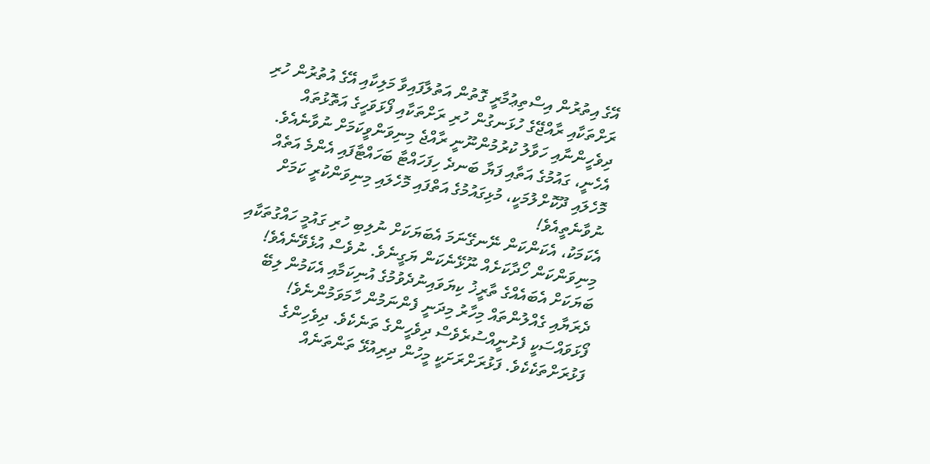އޭގެ އިތުރުން އިސްތިޢުމާރީ ގޮތުން އަތުލާފައިވާ މަލިކާއި އޭގެ އުތުރުން ހުރި ރަށްތަކާއި ރާއްޖޭގެ ހުޅަނގުން ހުރި ރަށްތަކާއި ފޯޅަވަހީގެ އަތޮޅުތައް ދިވެހީންނާއި ހަވާލު ކުރުމުންނޫނީ ރާއްޖެ މިނިވަންވީކަމަށް ނުވާނެއެވެ. އެހެނީ، ގައުމުގެ އަތާއި ފަޔާ ބަނދެ ހިފަހައްޓާ ބަހައްޓާފައި އެންމެ އަތެއް މޮހެލައި ދޫކޮށްލުމަކީ، މުޅިގައުމުގެ އަތްފައި މޮހެލައި މިނިވަންކުރީ ކަމަށް ނުވާނެތީއެވެ!
އެކަމަކު، އެކަންކަން ނޭނގޭނަމަ އެބަޔަކަށް ނުލިބި ހުރި ގައުމީ ހައްގުތަކާއި މިނިވަންކަން ހޯދާކަށެއް ނޫޅޭނެކަން ޔަގީނެވެ. ނުވެސް އުޅެވޭނެއެވެ! ބަޔަކަށް އެބައެއްގެ ތާރީޚު ކިޔަވައިނުދެވުމުގެ އުނިކަމާއި އެކަމުން ލިބޭ ދެރަޔާއި ގެއްލުންތައް މިހާރު މިދަނީ ފެންނަމުން ހާމަވަމުންނެވެ!
ފޯޅަވައްސަކީ ފެށުނީއްސުރެވެސް ދިވެހީންގެ ތަނެކެވެ. ދިވެހިންގެ ފަޅުރަށްތަކެކެވެ. ފަޅުރަށްރަށަކީ މީހުން ދިރިއުޅޭ ތަންތަނެއް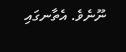ނޫނެވެ. އެތާނގައި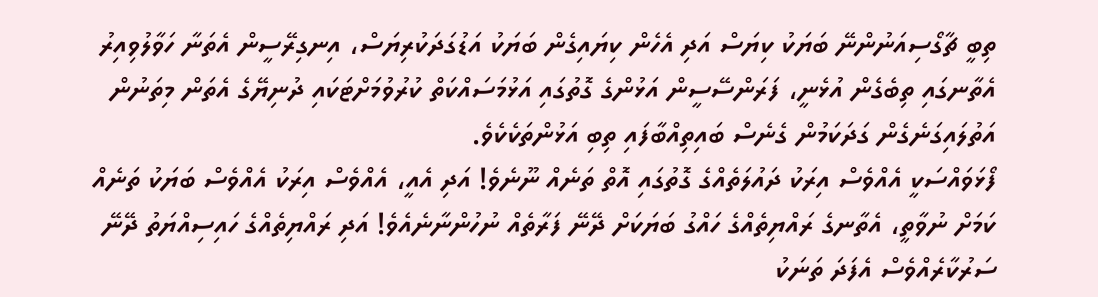ތިބީ ޗާގޯސިއަނުންނޭ ބަޔަކު ކިޔަސް އަދި އެހެން ކިޔައިގެން ބަޔަކު އަޑުގަދަކުރިޔަސް، އިނގިރޭސީން އެތަނާ ހަވާލުވިއިރު އެތާނގައި ތިބެގެން އުޅެނީ، ފަރަންސޭސީން އަޅުންގެ ގޮތުގައި އަޅުމަސައްކަތް ކުރުވުމަށްޓަކައި ދުނިޔޭގެ އެތަން މިތަނުން އަތުލައިގަނެގެން ގަދަކަމުން ގެނެސް ބައިތިއްބާފައި ތިބި އަޅުންތަކެކެވެ.
ފޯޅަވައްސަކީ އެއްވެސް އިރަކު ދައުލަތެއްގެ ގޮތުގައި އޮތް ތަނެއް ނޫނެވެ! އަދި އެއީ، އެއްވެސް އިރަކު އެއްވެސް ބަޔަކު ތަނެއް ކަމަށް ނުވާތީ، އެތާނގެ ރައްޔިތެއްގެ ހައްގު ބަޔަކަށް ދޭނޭ ފަރާތެއް ނުހުންނާނެއެވެ! އަދި ރައްޔިތެއްގެ ހައިސިއްޔަތު ދޭނޭ ސަރުކާރެއްވެސް އެފަދަ ތަނަކު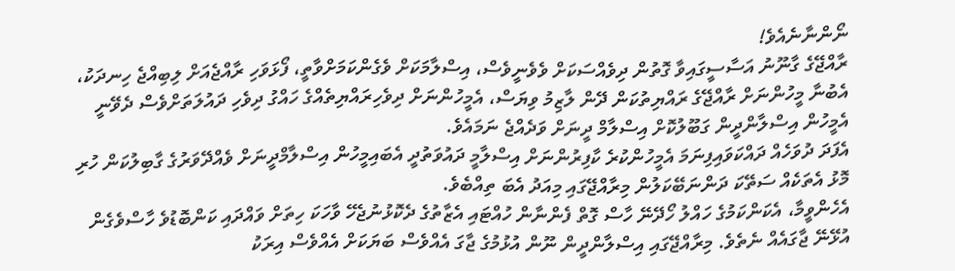ނޯންނާނެއެވެ!
ރާއްޖޭގެ ގާނޫނު އަސާސީގައިވާ ގޮތުން ދިވެއްސަކަށް ވެވެނީވެސް، އިސްލާމަކަށް ވެގެންކަމަށްވާތީ، ފޯޅަވަހި ރާއްޖެއަށް ލިބިއްޖެ ހިނދަކު، އެބުނާ މީހުންނަށް ރާއްޖޭގެ ރައްޔިތުކަން ދޭން ލާޒިމު ވިޔަސް، އެމީހުންނަށް ދިވެހިރައްޔިތެއްގެ ހައްގު ދިވެހި ދައުލަތަށްވެސް ދެވޭނީ އެމީހުން އިސްލާންދީން ގަބޫލުކޮށް އިސްލާމް ދީނަށް ވަދެއްޖެ ނަމައެވެ.
އެފަދަ ދުވަހެއް ދައްކަވައިފިނަމަ އެމީހުންކުރެ ކާފިރުންނަށް އިސްލާމީ ދައުވަތުދީ އެބައިމީހުން އިސްލާމްދީނަށް ވެއްދޭވަރުގެ ގާބިލުކަން ހުރި މޮޅު އެތަކެއް ސަތޭކަ ދަންނަބޭކަލުން މިރާއްޖޭގައި މިއަދު އެބަ ތިއްބެވެ.
އެހެންވީމާ، އެކަންކަމުގެ ހައްލު ހޯދޭނޭ ހާސް ގޮތް ފެންނާން ހުއްޓައި އެޒާތުގެ ދެކޮޅުނުޖެހޭ ވާހަކަ ހިތަށް ވައްދައި ކަންބޮޑުވެ ހާސްވެގެން އުޅޭނޭ ޖާގައެއް ނެތެވެ. މިރާއްޖޭގައި އިސްލާންދީން ނޫން އުޅުމުގެ ޖާގަ އެއްވެސް ބަޔަކަށް އެއްވެސް އިރަކު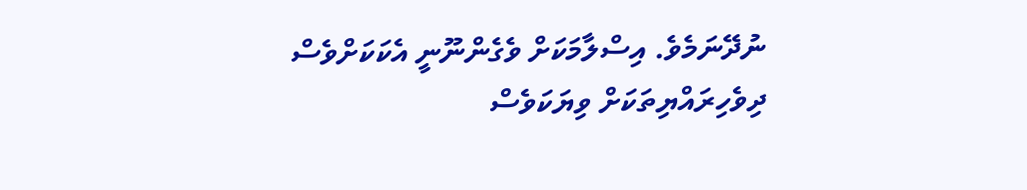ނުދޭނަމެވެ. އިސްލާމަކަށް ވެގެންނޫނީ އެކަކަށްވެސް ދިވެހިރައްޔިތަކަށް ވިޔަކަވެސް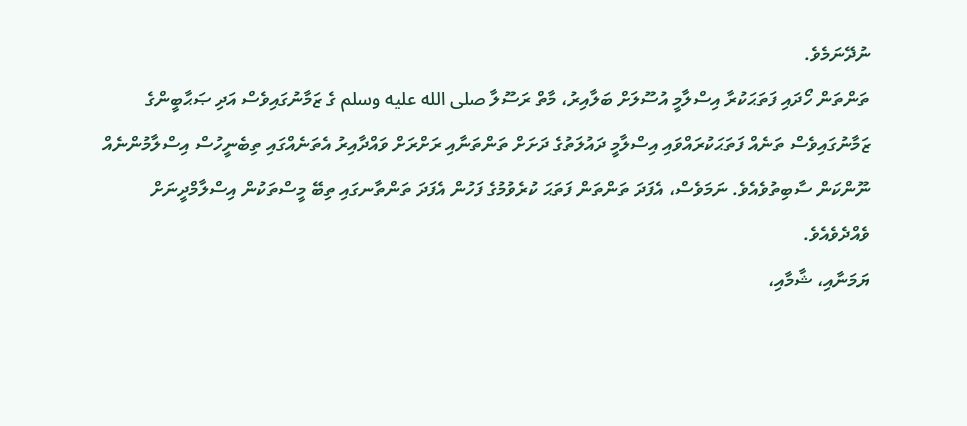ނުދޭނަމެވެ.
ތަންތަން ހޯދައި ފަތަޙަކުރާ އިސްލާމީ އުސޫލަށް ބަލާއިރު، މާތް ރަސޫލާ صلى الله عليه وسلم ގެ ޒަމާނުގައިވެސް އަދި ޞަޙާބީންގެ ޒަމާނުގައިވެސް ތަނެއް ފަތަޙަކުރައްވައި އިސްލާމީ ދައުލަތުގެ ދަށަށް ތަންތަނާއި ރަށްރަށް ވައްދާއިރު އެތަނެއްގައި ތިބެނީހުސް އިސްލާމުންނެއް ނޫންކަން ސާބިތުވެއެވެ. ނަމަވެސް، އެފަދަ ތަންތަން ފަތަޙަ ކުރެވުމުގެ ފަހުން އެފަދަ ތަންތާނގައި ތިބޭ މީސްތަކުން އިސްލާމްދީނަށް ވެއްދެވެއެވެ.
ޔަމަނާއި، ޝާމާއި،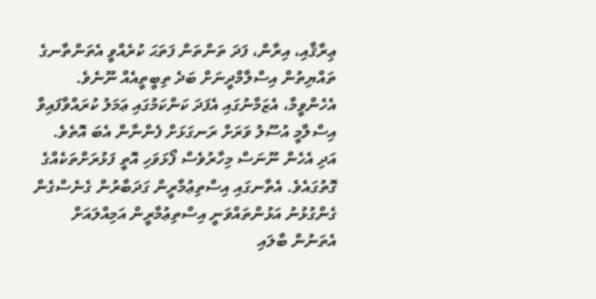ޢިރާޤާއި، އިރާން، ފަދަ ތަންތަން ފަތަޙަ ކުރެއްވީ އެތަންތާނގެ ތައްޔިތުން އިސްލާމްދީނަށް ބަދެ ތިބީތީއެއް ނޫނެވެ. އެހެންވީމާ، އެޒަމާނުގައި އެފަދަ ކަންކަމުގައި ޢަމަލު ކުރައްވާފައިވާ އިސްލާމީ އުސޫލު ވަރަށް ރަނގަޅަށް ފެންނާން އެބަ އޮތެވެ.
އަދި އެހެން ނޫނަސް މިހާރުވެސް ފޯޅަވަހި އޮތީ ފަޅުރަށްތަކެއްގެ ގޮތުގައެވެ. އެތާނގައި އިސްތިޢުމާރީން ގަދަބާރުން ގެނެސްގެން ގެންގުޅުނު އަޅުންތައްވަނީ އިސްތިޢުމާރީން އަމިއްލައަށް އެތަނުން ބާލައި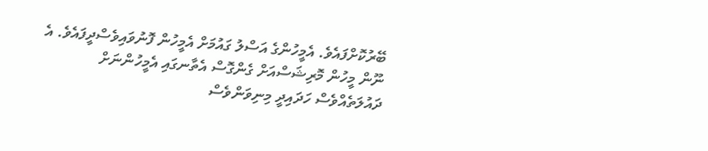ބޭރުކޮށްފައެވެ. އެމީހުންގެ އަސްލު ގައުމަށް އެމީހުން ފޮނުވައިވެސްދީފައެވެ. އެ ނޫން މީހުން މޮރިޝަސްއަށް ގެންގޮސް އެތާނގައި އެމީހުންނަށް ދައުލަތެއްވެސް ހަދައިދީ މިނިވަންވެސް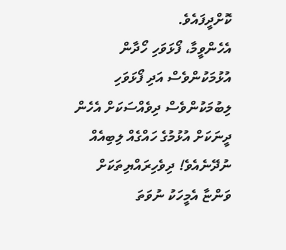ކޮށްދީފައެވެ.
އެހެންވީމާ، ފޯޅަވަހި ހޯދާން އުޅުމަކުންވެސް އަދި ފޯޅަވަހި ލިބުމަކުންވެސް ދިވެއްސަކަށް އެހެން ދީނަކަށް އުޅުމުގެ ހައްގެއް ލިބިއެއް ނުދޭނެއެވެ! ދިވެހިރައްޔިތަކަށް ވަންޏާ އެމީހަކު ނުވަތަ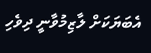އެބަޔަކަށް ލާޒިމުވާނީ ދިވެހި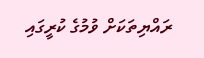ރައްޔިތަކަށް ވުމުގެ ކުރީގައި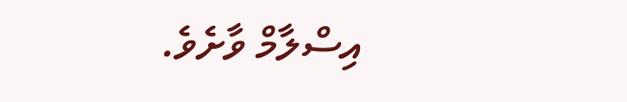އިސްލާމް ވާށެވެ.